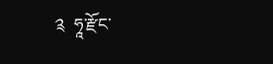༉  ཧཱ་རྫོང་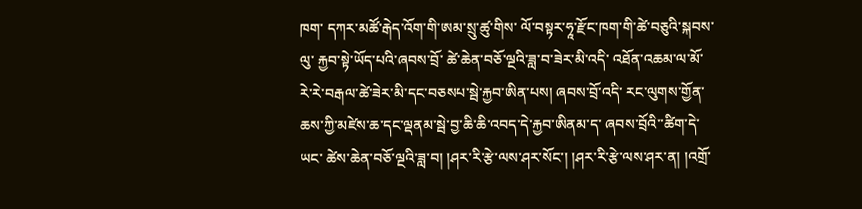ཁག་ དཀར་མཚོ་རྒེད་འོག་གི་ཨམ་སྲུ་ཚུ་གིས་ ལོ་བསྟར་ཧཱ་རྫོང་ཁག་གི་ཚེ་བཅུའི་སྐབས་ལུ་ རྐྱབ་སྟེ་ཡོད་པའི་ཞབས་བྲོ་ ཚེ་ཆེན་བཅོ་ལྔའི་ཟླ་བ་ཟེར་མི་འདི་ འཐོན་འཆམ་ལ་མོ་རེ་རེ་བརྒལ་ཚེ་ཟེར་མི་དང་བཅསཔ་སྦེ་རྐྱབ་ཨིན་པས། ཞབས་བྲོ་འདི་ རང་ལུགས་གྱོན་ཆས་ཀྱི་མཛེས་ཆ་དང་ལྡནམ་སྦེ་བྱ་ཆི་ཆི་འབད་དེ་རྐྱབ་ཨིནམ་ད་ ཞབས་བྲོའི་་ཚིག་དེ་ཡང་ ཚེས་ཆེན་བཅོ་ལྔའི་ཟླ་བ། །ཤར་རི་རྩེ་ལས་ཤར་སོང་། །ཤར་རི་རྩེ་ལས་ཤར་ན། །འགྲོ་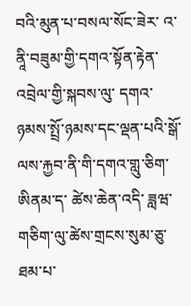བའི་མུན་པ་བསལ་སོང་ཟེར་ འ་ནཱི་བཟུམ་གྱི་དགའ་སྟོན་རྟེན་འབྲེལ་གྱི་སྐབས་ལུ་ དགའ་ཉམས་སྤྲོ་ཉམས་དང་ལྡན་པའི་སྒོ་ལས་རྐྱབ་ནི་གི་དགའ་གླུ་ཅིག་ཨིནམ་ད་ ཚེས་ཆེན་འདི་ ཟླཝ་གཅིག་ལུ་ཚེས་གྲངས་སུམ་ཅུ་ཐམ་པ་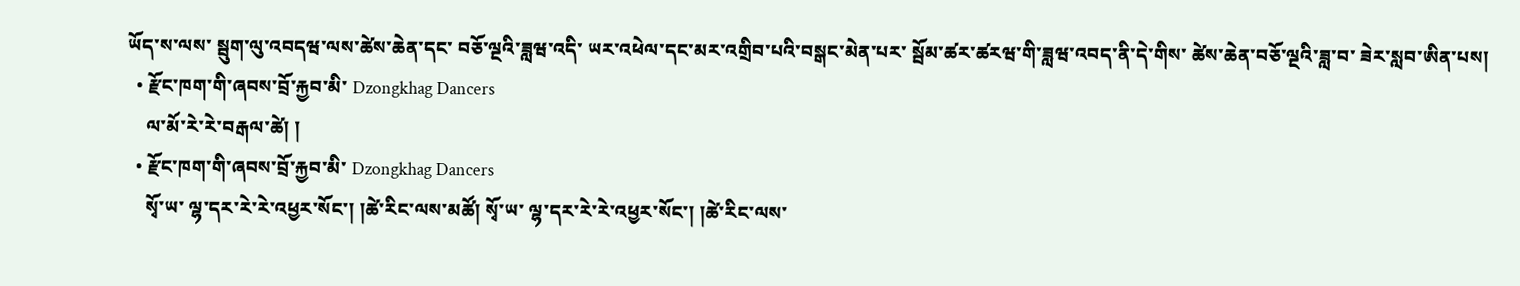ཡོད་ས་ལས་ སྦུག་ལུ་འབདཝ་ལས་ཚེས་ཆེན་དང་ བཅོ་ལྔའི་ཟླཝ་འདི་ ཡར་འཕེལ་དང་མར་འགྲིབ་པའི་བསྒང་མེན་པར་ སྦོམ་ཚར་ཚརཝ་གི་ཟླཝ་འབད་ནི་དེ་གིས་ ཚེས་ཆེན་བཅོ་ལྔའི་ཟླ་བ་ ཟེར་སླབ་ཨིན་པས།
  • རྫོང་ཁག་གི་ཞབས་བྲོ་རྐྱབ་མི་ Dzongkhag Dancers
    ལ་མོ་རེ་རེ་བརྒལ་ཚེ། །
  • རྫོང་ཁག་གི་ཞབས་བྲོ་རྐྱབ་མི་ Dzongkhag Dancers
    སྭོ་ཡ་ ལྷ་དར་རེ་རེ་འཕྱར་སོང་། །ཚེ་རིང་ལས་མཚོ། སྭོ་ཡ་ ལྷ་དར་རེ་རེ་འཕྱར་སོང་། །ཚེ་རིང་ལས་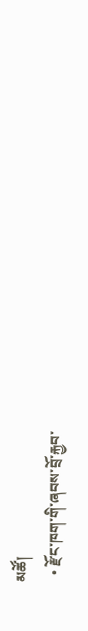མཚོ།
  • རྫོང་ཁག་གི་ཞབས་བྲོ་རྐྱབ་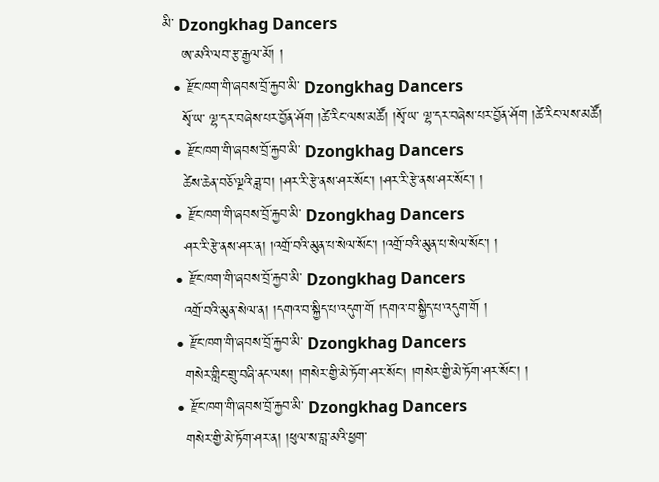མི་ Dzongkhag Dancers
    ཨ་མའི་ལབ་རྩ་རྒྱལ་མོ། །
  • རྫོང་ཁག་གི་ཞབས་བྲོ་རྐྱབ་མི་ Dzongkhag Dancers
    སྭོ་ཡ་ ལྷ་དར་བཞེས་པར་བྱོན་ཤོག །ཚེ་རིང་ལས་མཚོ། །སྭོ་ཡ་ ལྷ་དར་བཞེས་པར་བྱོན་ཤོག །ཚེ་རིང་ལས་མཚོ།
  • རྫོང་ཁག་གི་ཞབས་བྲོ་རྐྱབ་མི་ Dzongkhag Dancers
    ཚེས་ཆེན་བཅོ་ལྔའི་ཟླ་བ། །ཤར་རི་རྩེ་ནས་ཤར་སོང་། །ཤར་རི་རྩེ་ནས་ཤར་སོང་། །
  • རྫོང་ཁག་གི་ཞབས་བྲོ་རྐྱབ་མི་ Dzongkhag Dancers
    ཤར་རི་རྩེ་ནས་ཤར་ན། །འགྲོ་བའི་མུན་པ་སེལ་སོང་། །འགྲོ་བའི་མུན་པ་སེལ་སོང་། །
  • རྫོང་ཁག་གི་ཞབས་བྲོ་རྐྱབ་མི་ Dzongkhag Dancers
    འགྲོ་བའི་མུན་སེལ་ན། །དགའ་བ་སྐྱིད་པ་འདུག་གོ །དགའ་བ་སྐྱིད་པ་འདུག་གོ །
  • རྫོང་ཁག་གི་ཞབས་བྲོ་རྐྱབ་མི་ Dzongkhag Dancers
    གསེར་གླིང་གྲུ་བཞི་ནང་ལས། །གསེར་གྱི་མེ་ཏོག་ཤར་སོང། །གསེར་གྱི་མེ་ཏོག་ཤར་སོང་། །
  • རྫོང་ཁག་གི་ཞབས་བྲོ་རྐྱབ་མི་ Dzongkhag Dancers
    གསེར་གྱི་མེ་ཏོག་ཤར་ན། །ཕུལ་ས་བླ་མའི་ཕྱག་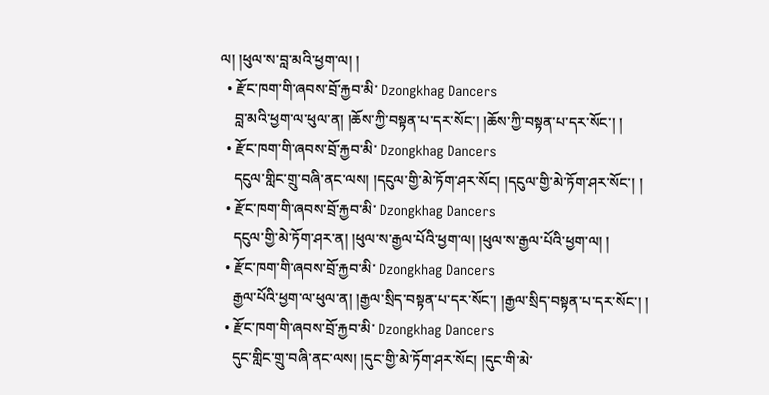ལ། །ཕུལ་ས་བླ་མའི་ཕྱག་ལ། །
  • རྫོང་ཁག་གི་ཞབས་བྲོ་རྐྱབ་མི་ Dzongkhag Dancers
    བླ་མའི་ཕྱག་ལ་ཕུལ་ན། །ཆོས་ཀྱི་བསྟན་པ་དར་སོང་། །ཆོས་ཀྱི་བསྟན་པ་དར་སོང་། །
  • རྫོང་ཁག་གི་ཞབས་བྲོ་རྐྱབ་མི་ Dzongkhag Dancers
    དངུལ་གླིང་གྲུ་བཞི་ནང་ལས། །དངུལ་གྱི་མེ་ཏོག་ཤར་སོང། །དངུལ་གྱི་མེ་ཏོག་ཤར་སོང་། །
  • རྫོང་ཁག་གི་ཞབས་བྲོ་རྐྱབ་མི་ Dzongkhag Dancers
    དངུལ་གྱི་མེ་ཏོག་ཤར་ན། །ཕུལ་ས་རྒྱལ་པོའི་ཕྱག་ལ། །ཕུལ་ས་རྒྱལ་པོའི་ཕྱག་ལ། །
  • རྫོང་ཁག་གི་ཞབས་བྲོ་རྐྱབ་མི་ Dzongkhag Dancers
    རྒྱལ་པོའི་ཕྱག་ལ་ཕུལ་ན། །རྒྱལ་སྲིད་བསྟན་པ་དར་སོང་། །རྒྱལ་སྲིད་བསྟན་པ་དར་སོང་། །
  • རྫོང་ཁག་གི་ཞབས་བྲོ་རྐྱབ་མི་ Dzongkhag Dancers
    དུང་གླིང་གྲུ་བཞི་ནང་ལས། །དུང་གྱི་མེ་ཏོག་ཤར་སོང། །དུང་གི་མེ་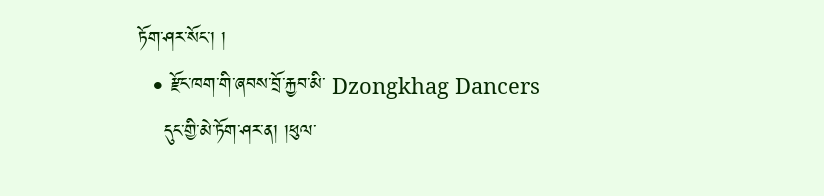ཏོག་ཤར་སོང་། །
  • རྫོང་ཁག་གི་ཞབས་བྲོ་རྐྱབ་མི་ Dzongkhag Dancers
    དུང་གྱི་མེ་ཏོག་ཤར་ན། །ཕུལ་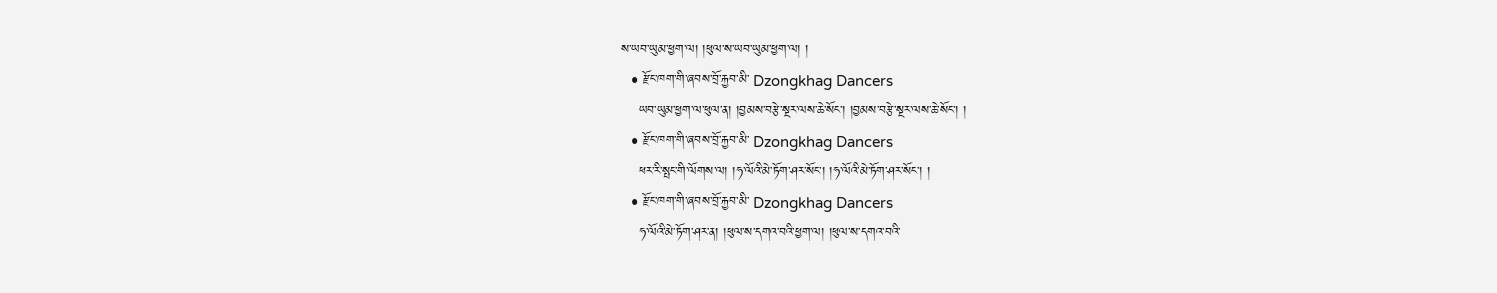ས་ཡབ་ཡུམ་ཕྱག་ལ། །ཕུལ་ས་ཡབ་ཡུམ་ཕྱག་ལ། །
  • རྫོང་ཁག་གི་ཞབས་བྲོ་རྐྱབ་མི་ Dzongkhag Dancers
    ཡབ་ཡུམ་ཕྱག་ལ་ཕུལ་ན། །བྱམས་བརྩེ་སྔར་ལས་ཆེ་སོང་། །བྱམས་བརྩེ་སྔར་ལས་ཆེ་སོང་། །
  • རྫོང་ཁག་གི་ཞབས་བྲོ་རྐྱབ་མི་ Dzongkhag Dancers
    ཕར་རི་སྤང་གི་ལོགས་ལ། །ཧ་ལོའི་མེ་ཏོག་ཤར་སོང་། །ཧ་ལོའི་མེ་ཏོག་ཤར་སོང་། །
  • རྫོང་ཁག་གི་ཞབས་བྲོ་རྐྱབ་མི་ Dzongkhag Dancers
    ཧ་ལོའི་མེ་ཏོག་ཤར་ན། །ཕུལ་ས་དགའ་བའི་ཕྱག་ལ། །ཕུལ་ས་དགའ་བའི་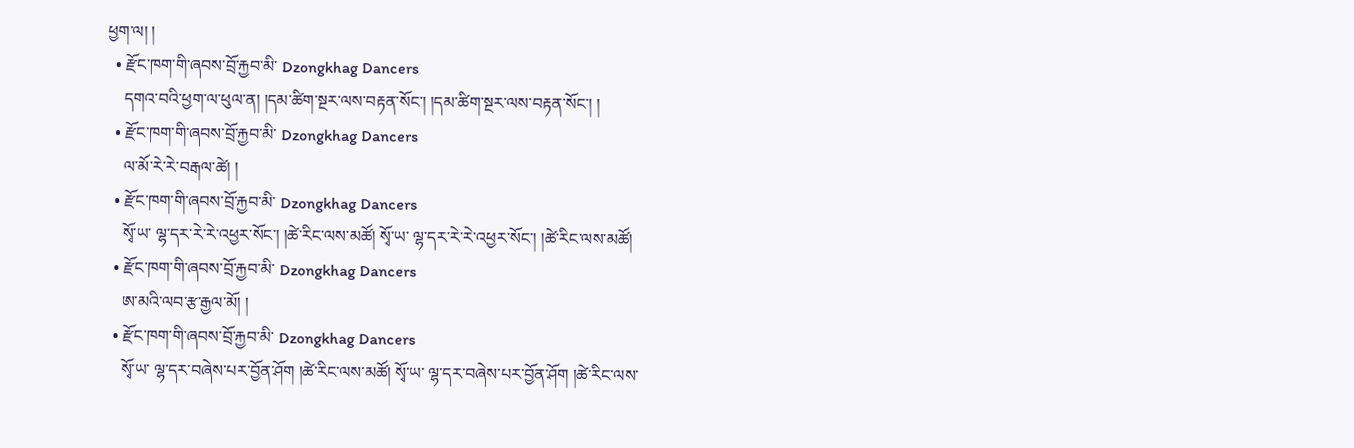ཕྱག་ལ། །
  • རྫོང་ཁག་གི་ཞབས་བྲོ་རྐྱབ་མི་ Dzongkhag Dancers
    དགའ་བའི་ཕྱག་ལ་ཕུལ་ན། །དམ་ཚིག་སྔར་ལས་བརྟན་སོང་། །དམ་ཚིག་སྔར་ལས་བརྟན་སོང་། །
  • རྫོང་ཁག་གི་ཞབས་བྲོ་རྐྱབ་མི་ Dzongkhag Dancers
    ལ་མོ་རེ་རེ་བརྒལ་ཚེ། །
  • རྫོང་ཁག་གི་ཞབས་བྲོ་རྐྱབ་མི་ Dzongkhag Dancers
    སྭོ་ཡ་ ལྷ་དར་རེ་རེ་འཕྱར་སོང་། །ཚེ་རིང་ལས་མཚོ། སྭོ་ཡ་ ལྷ་དར་རེ་རེ་འཕྱར་སོང་། །ཚེ་རིང་ལས་མཚོ།
  • རྫོང་ཁག་གི་ཞབས་བྲོ་རྐྱབ་མི་ Dzongkhag Dancers
    ཨ་མའི་ལབ་རྩ་རྒྱལ་མོ། །
  • རྫོང་ཁག་གི་ཞབས་བྲོ་རྐྱབ་མི་ Dzongkhag Dancers
    སྭོ་ཡ་ ལྷ་དར་བཞེས་པར་བྱོན་ཤོག །ཚེ་རིང་ལས་མཚོ། སྭོ་ཡ་ ལྷ་དར་བཞེས་པར་བྱོན་ཤོག །ཚེ་རིང་ལས་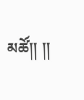མཚོ།། །།